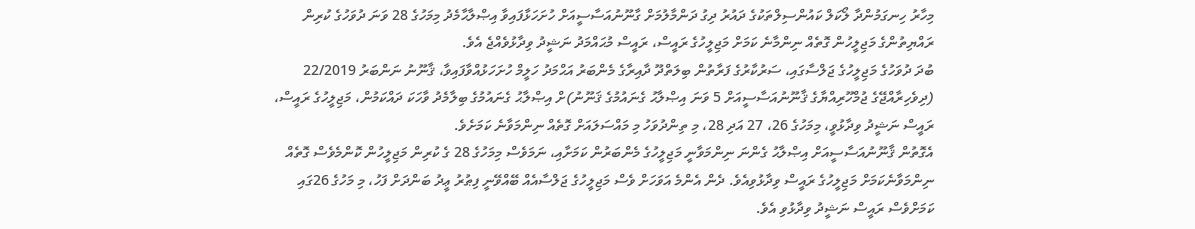މިހާރު ހިނގަމުންދާ ލޯކަލް ކައުންސިލްތަކުގެ ދައުރު ދިގު ދަންމާލުމަށް ގާނޫނުއަސާސީއަށް ހުށަހަޅާފައިވާ އިޞްލާޙާމެދު މިމަހުގެ 28 ވަނަ ދުވަހުގެ ކުރިން ރައްޔިތުންގެ މަޖިލީހުން ގޮތެއް ނިންމާނެ ކަމަށް މަޖިލީހުގެ ރައީސް، ރައީސް މުޙައްމަދު ނަޝީދު ވިދާޅުވެއްޖެ އެވެ.
ބުދަ ދުވަހުގެ މަޖިލީހުގެ ޖަލްސާގައި، ސަރުކާރުގެ ފަރާތުން ބިލަތްދޫ ދާއިރާގެ މެންބަރު އަޙްމަދު ހަލީމް ހުށަހަޅުއްވާފައިވާ، ޤާނޫނު ނަންބަރު 22/2019 (ދިވެހިރާއްޖޭގެ ޖުމްހޫރިއްޔާގެ ޤާނޫނުއަސާސީއަށް 5 ވަނަ އިޞްލާޙު ގެނައުމުގެ ޤަނޫނު)ށް އިޞްލާޙު ގެނައުމުގެ ބިލާމެދު ވާހަކަ ދައްކަމުން، މަޖިލީހުގެ ރައީސް، ރައީސް ނަޝީދު ވިދާޅުވީ، މިމަހުގެ 26، 27 އަދި 28، މި ތިންދުވަހު މި މައްސަލައަށް ގޮތެއް ނިންމަވާނެ ކަމަށެވެ.
އެގޮތުން ޤާނޫނުއަސާސީއަށް އިޞްލާޙު ގެންނަ ނިންމަވާނީ މަޖިލީހުގެ މެންބަރުން ކަމަށާއި، ނަމަވެސް މިމަހުގެ 28 ގެ ކުރިން މަޖިލީހުން ކޮންމެވެސް ގޮތެއް ނިންމަވާނެކަމަށް މަޖިލީހުގެ ރައީސް ވިދާޅުވިއެވެ. ދެން އެންމެ އަވަހަށް ވެސް މަޖިލީހުގެ ޖަލްސާއެއް ބޭއްވޭނީ ފިޠުރު ޢީދު ބަންދަށް ފަހު، މި މަހުގެ 26ގައި ކަމަށްވެސް ރައީސް ނަޝީދު ވިދާޅުވި އެވެ.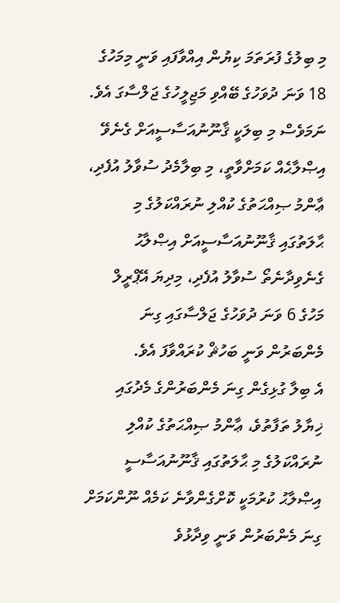މި ބިލުގެ ފުރަތަމަ ކިޔުން އިއްވާފައި ވަނީ މިމަހުގެ 18 ވަނަ ދުވަހުގެ ބޭއްވި މަޖިލީހުގެ ޖަލްސާގަ އެވެ. ނަމަވެސް މި ބިލަކީ ޤާނޫނުއަސާސީއަށް ގެނެވޭ އިޞްލާޙެއް ކަމަށްވާތީ، މި ބިލާމެދު ސުވާލު އުފެދި، ޢާންމު ޞިއްޙަތުގެ ކުއްލި ނުރައްކަލުގެ މި ޙާލަތުގައި ޤާނޫނުއަސާސީއަށް އިޞްލާޙު ގެނެވިދާނެތޯ ސުވާލު އުފެދި، މިދިޔަ އޭޕްރީލް މަހުގެ 6 ވަނަ ދުވަހުގެ ޖަލްސާގައި ގިނަ މެންބަރުން ވަނީ ބަހުޘް ކުރައްވާފަ އެވެ.
އެ ބިލާ ގުޅިގެން ގިނަ މެންބަރުންގެ މެދުގައި ޚިޔާލު ތަފާތުވެ، ޢާންމު ޞިއްޙަތުގެ ކުއްލި ނުރައްކަލުގެ މި ޙާލަތުގައި ޤާނޫނުއަސާސީ އިޞްލާޙު ކުރުމަކީ ކޮށްގެންވާނެ ކަމެއް ނޫންކަމަށް ގިނަ މެންބަރުން ވަނީ ވިދާޅުވެ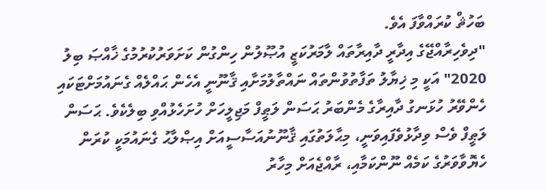ބަހުޘް ކުރައްވާފަ އެވެ.
"ދިވެހިރާއްޖޭގެ އިދާރީ ދާއިރާތައް ލާމަރުކަޒީ އުޞޫލުން ހިންގުން ކަށަވަރުކުރުމުގެ ޚާއްޞަ ބިލު 2020" އަކީ މި ޚިޔާލު ތަފާތުވުންތައް ނައްތާލުމަށާއި ޤާނޫނީ އެހެން ޙައްލެއް ގެނައުމަށްޓަކައި ހެންވޭރު ހުޅަނގު ދާއިރާގެ މެންބަރު ޙަސަން ލަޠީފް މަޖިލީހަށް ހުށަހެޅުއްވި ބިލެކެވެ. ޙަސަން ލަޠީފް ވެސް ވިދާޅުވެފައިވަނީ، މިޙާލަތުގައި ޤާނޫނުއަސާސީއަށް އިޞްލާޙު ގެނައުމަކީ ކުރަން ހެޔޮވާވަރުގެ ކަމެއް ނޫންކަމާއި، ރާއްޖެއަށް މިހާރު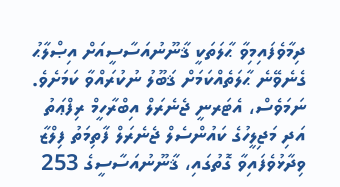ދިމާވެފައިމިވާ ޙާލަތަކީ ޤާނޫނުއަސާސީއަށް އިޞްލާޙު ގެނެވޭނެ ޙާލަތެއްކަމަށް ޤަބޫލު ނުކުރައްވާ ކަމަށެވެ.
ނަމަވެސް، އެޓަރނީ ޖެނެރަލް އިބްރާހީމް ރިފްޢަތު އަދި މަޖިލީހުގެ ކައުންސެލް ޖެނެރަލް ފާތިމަތު ފިލްޒާ ވިދާޅުވެފައިވާ ގޮތުގައި، ޤާނޫނުއަސާސީގެ 253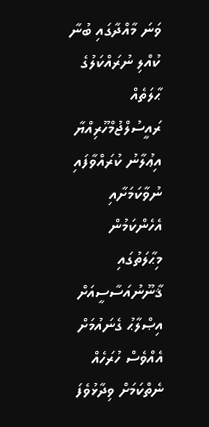ވަނަ މާއްދާގައި ބުނާ ކުއްލި ނުރައްކަލުގެ ޙާލަތެއް ރައީސުލްޖުމްހޫރިއްޔާ އިޢުލާނު ކުރައްވާފައި ނުވާކަމަށާއި އެހެންކަމުން މިޙާލަތުގައި ޤާނޫނުއަސާސީއަށް އިޞްލާޙު ގެނައުމަށް އެއްވެސް ހުރަހެއް ނެތްކަމަށް ވިދާޅުވެފަ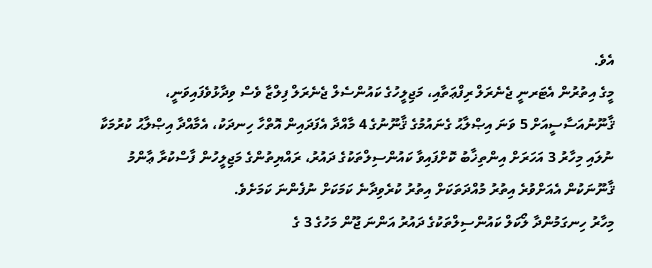އެވެ.
މީގެ އިތުރުން އެޓަރނީ ޖެނެރަލް ރިފްޢަތާއި، މަޖިލީހުގެ ކައުންސެލް ޖެނެރަލް ފިލްޒާ ވެސް ވިދާޅުވެފައިވަނީ، ޤާނޫނުއަސާސީއަށް 5 ވަނަ އިޞްލާޙު ގެނައުމުގެ ޤާނޫނުގެ 4 މާއްދާ އެފަދައިން އޮތްހާ ހިނދަކު، އެމާއްދާ އިޞްލާޙު ކުރުމަކާ ނުލައި މިހާރު 3 އަހަރަށް އިންތިޚާބު ކޮށްފައިވާ ކައުންސިލްތަކުގެ ދައުރު، ރައްޔިތުންގެ މަޖިލީހުން ފާސްކުރާ ޢާންމު ޤާނޫނަކުން އެއަށްވުރެ އިތުރު މުއްދަތަކަށް އިތުރު ކުރެވިދާނެ ކަމަކަށް ނުފެންނަ ކަމަށެވެ.
މިހާރު ހިނގަމުންދާ ލޯކަލް ކައުންސިލްތަކުގެ ދައުރު އަންނަ ޖޫން މަހުގެ 3 ގެ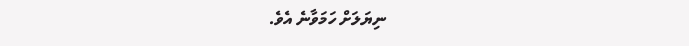ނިޔަލަށް ހަމަވާނެ އެވެ.